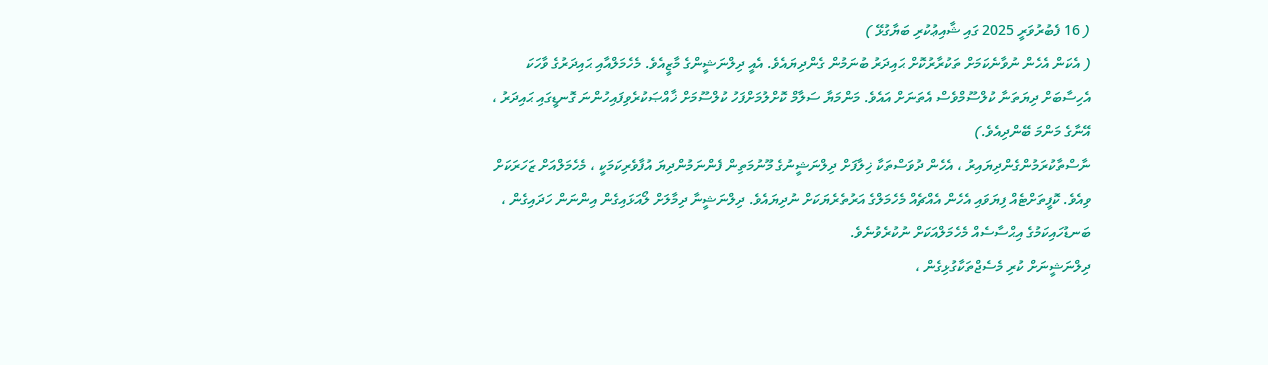( 16 ފެބުރުވަރީ 2025 ގައި ޝާއިޢުކުރި ބަޔާގުޅޭ )
( އެކަން އެހެން ނުވާނެކަމަށް ތަކުރާރުކޮށް ޙައިދަރު ބުނަމުން ގެންދިޔައެވެ. އެއީ ދިލްނަޝީންގެ މާޒީއެވެ. މެހެމަލްއާއި ޙައިދަރުގެ ވާހަކަ އެހިސާބަށް ދިޔަތަނާ ކުލްސޫމްވެސް އެތަނަށް އައެވެ. މަންމަޔާ ސަލާމް ކޮށްލުމަށްފަހު ކުލްސޫމަށް ޚާއްޞަކުރެވިފައިހުންނަ ގޮނޑީގައި ޙައިދަރު ، އޭނާގެ މަންމަ ބޭންދިއެވެ.)
ނާސްތާކުރަމުންގެންދިޔައިރު ، އެހެން ދުވަސްތަކާ ޚިލާފަށް ދިލްނަޝީނުގެ މޫނުމަތިން ފެންނަމުންދިޔަ އުފާވެރިކަމަކީ ، މެހެމަލްއަށް ޒަހަރަކަށް ވިއެވެ. ކޮފީތަށްޓެއް ފިޔަވައި އެހެން އެއްޗެއް މެހެމަލްގެ އަރުތެރެޔަކަށް ނުދިޔައެވެ. ދިލްނަޝީނާ ދިމާލަށް ލޯއަޅައިގެން އިންނަން ހަދައިގެން ، ބަނޑުހައިކަމުގެ އިޙްސާސެއް މެހެމަލްއަކަށް ނުކުރެވުނެވެ.
ދިލްނަޝީނަށް ކުރި މެސެޖްތަކާގުޅިގެން ،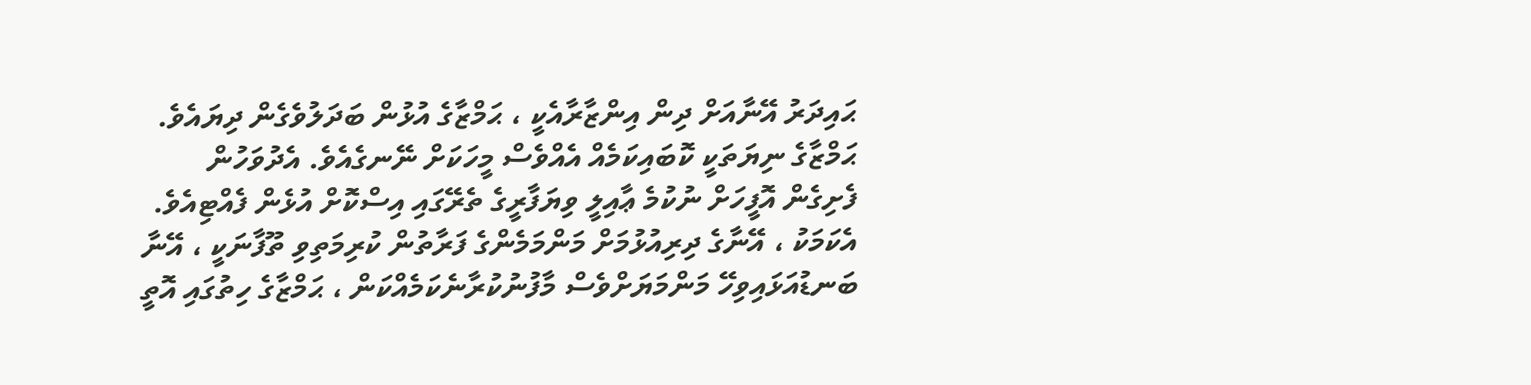ޙައިދަރު އޭނާއަށް ދިން އިންޒާރާއެކީ ، ޙަމްޒާގެ އުޅުން ބަދަލުވެގެން ދިޔައެވެ. ޙަމްޒާގެ ނިޔަތަކީ ކޮބައިކަމެއް އެއްވެސް މީހަކަށް ނޭނގެއެވެ. އެދުވަހުން ފެށިގެން އޮފީހަށް ނުކުމެ ޢާއިލީ ވިޔަފާރީގެ ތެރޭގައި އިސްކޮށް އުޅެން ފެއްޓިއެވެ. އެކަމަކު ، އޭނާގެ ދިރިއުޅުމަށް މަންމަމެންގެ ފަރާތުން ކުރިމަތިވި ތޫފާނަކީ ، އޭނާ ބަނޑުއަޅައިވިހޭ މަންމަޔަށްވެސް މާފުނުކުރާނެކަމެއްކަން ، ޙަމްޒާގެ ހިތުގައި އޮތީ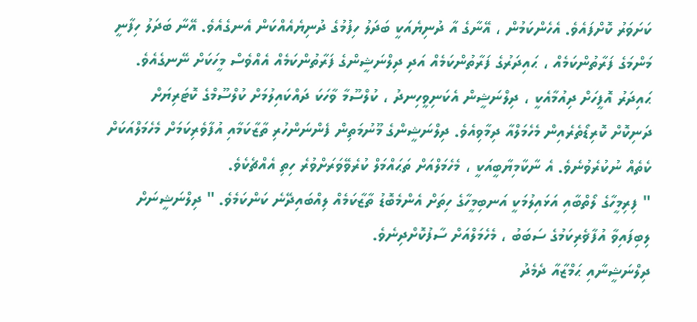ކަށަވަރު ކޮށްފައެވެ. އެހެންކަމުން ، އޭނާގެ އާ ދުނިޔެއަކީ ބަދަލު ހިފުމުގެ ދުނިޔެއެއްކަން އެނގެއެވެ. އޭނާ ބަދަލު ހިފާނީ މަންމަގެ ފަރާތުންކަމެއް ، ޙައިދަރުގެ ފަރާތުންކަމެއް އަދި ދިލްނަޝީންގެ ފަރާތުންކަމެއް އެއްވެސް މީހަކަށް ނޭނގެއެވެ.
ޙައިދަރު އޮފީހަށް ދިއުމާއެކީ ، ދިލްނަޝީން އެކަނިވީހިނދު ، ކުލްސޫމާ ވާހަކަ ދައްކައިލުމަށް ކުލްސޫމްގެ ކޮޓަރިޔަށް ދަނިކޮށް ކޮރިޑޯތެރެއިން މެހެމަލްއާ ދިމާވިއެވެ. ދިލްނަޝީންގެ މޫނުމަތިން ފެންނަންހުރި ތާޒާކަމާއި އުފާވެރިކަމަށް މެހެމަލްއަކަށް ކެތެއް ނުކުރެވުނެވެ. އެ ނާކާމިޔާބީއަކީ ، މެހެމަލްއަށް ތަޙައްމަލް ކުރެވޭވަރަށްވުރެ ހިތި އެއްޗެކެވެ.
" ފިރިމީހާގެ ލޯތްބާއި އަޅައިލުމަކީ އަނބިމީހާގެ ހިތަށް އެންމެބޮޑު ތާޒާކަމެއް ލިއްބައިދޭނެ ކަންކަމެވެ. " ދިލްނަޝީނަށް ލިބިފައިވާ އުފާޥެރިކަމުގެ ސަބަބު ، މެހެމަލްއަށް ސާފުކޮށްދިނެވެ.
ދިލްނަޝީނާއި ޙަމްޒާއާ ދެމެދު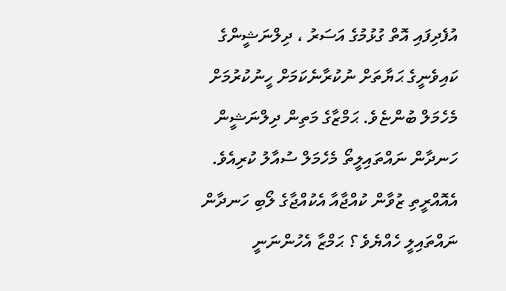އުފެދިފައި އޮތް ގުޅުމުގެ އަސަރު ، ދިލްނަޝީންގެ ކައިވެނީގެ ޙަޔާތަށް ނުކުރާނެކަމަށް ހީނުކުރުމަށް މެހެމަލް ބުންޏެވެ. ޙަމްޒާގެ މަތިން ދިލްނަޝީން ހަނދާން ނައްތައިލީތޯ މެހެމަލް ސުއާލު ކުރިއެވެ. އެއޮއްރީތި ޒުވާން ކުއްޖާއާ އެކުއްޖާގެ ލޯބި ހަނދާން ނައްތައިލީ ހެއްޔެވެ ؟ ޙަމްޒާ އެހުންނަނީ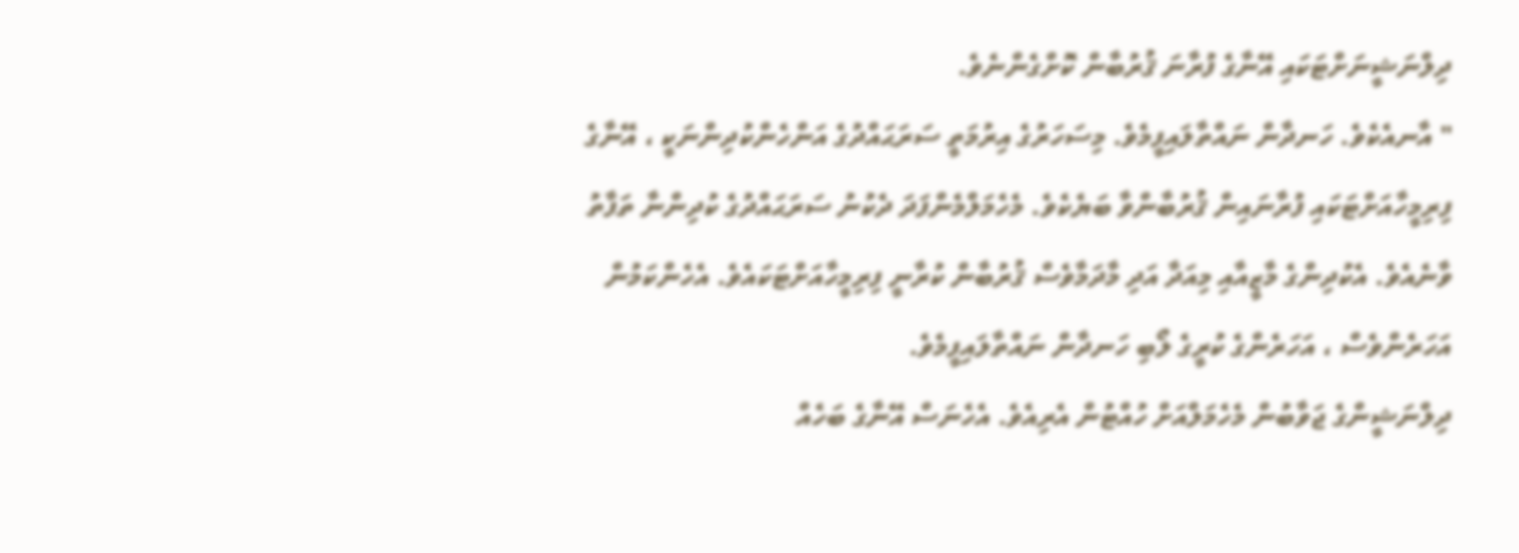ދިލްނަޝީނަށްޓަކައި އޭނާގެ ފުރާނަ ޤުރުބާން ކޮށްގެންނެވެ.
" އާނއެކެވެ. ހަނދާން ނައްތާލައިފީމެވެ. މިސަހަރުގެ އިރުމަތީ ސަރަޙައްދުގެ އަންހެންކުދިންނަކީ ، އޭނާގެ ފިރިމީހާއަށްޓަކައި ފުރާނައިން ޤުރުބާންވާ ބަޔެކެވެ. މެހެމަލްމެންފަދަ ދެކުނު ސަރަޙައްދުގެ ކުދިންނާ ތަފާތު ވާނެއެވެ. އެކުދިންގެ މާޒީއާއި މިއަދާ އަދި މާދަމާވެސް ޤުރުބާން ކުރާނީ ފިރިމީހާއަށްޓަކައެވެ. އެހެންކަމުން އަހަރެންވެސް ، އަހަރެންގެ ކުރީގެ ލޯބި ހަނދާން ނައްތާލައިފީމެވެ.
ދިލްނަޝީންގެ ޖަވާބުން މެހެމަލްއަށް ހުއްޓުން އެރިއެވެ. އެހެނަސް އޭނާގެ ބަހެއް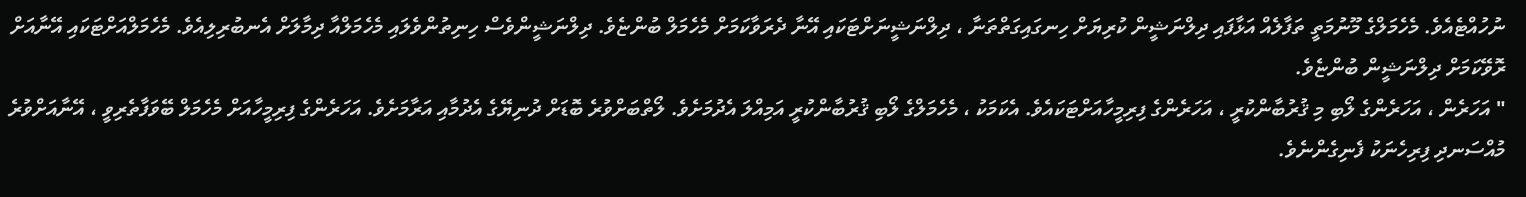ނުހުއްޓެއެވެ. މެހެމަލްގެ މޫނުމަތީ ތަފާލެއް އަޅާފައި ދިލްނަޝީން ކުރިޔަށް ހިނގައިގަތްތަނާ ، ދިލްނަޝީނަށްޓަކައި އޭނާ ދެރަވާކަމަށް މެހެމަލް ބުންޏެވެ. ދިލްނަޝީންވެސް ހިނިތުންވެލައި މެހެމަލްއާ ދިމާލަށް އެނބުރިލިއެވެ. މެހެމަލްއަށްޓަކައި އޭނާއަށް ރޮވޭކަމަށް ދިލްނަޝީން ބުންޏެވެ.
" އަހަރެން ، އަހަރެންގެ ލޯބި މި ޤުރުބާންކުރީ ، އަހަރެންގެ ފިރިމީހާއަށްޓަކައެވެ. އެކަމަކު ، މެހެމަލްގެ ލޯބި ޤުރުބާންކުރީ އަމިއްލަ އެދުމަށެވެ. ލޯތްބަށްވުރެ ބޮޑަށް ދުނިޔޭގެ އެދުމާއި އަރާމަށެވެ. އަހަރެންގެ ފިރިމީހާއަށް މެހެމަލް ބޭވަފާތެރިވީ ، އޭނާއަށްވުރެ މުއްސަނދި ފިރިހެނަކު ފެނިގެންނެވެ.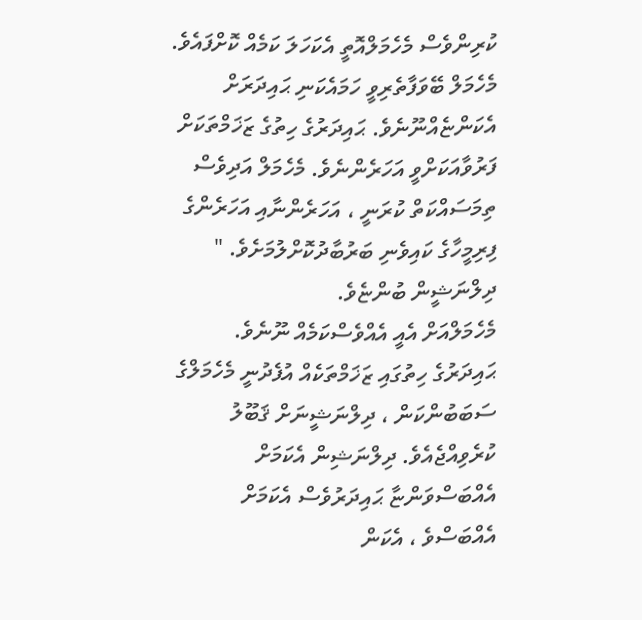ކުރިންވެސް މެހެމަލްއޮތީ އެކަހަލަ ކަމެއް ކޮށްފައެވެ. މެހެމަލް ބޭވަފާތެރިވީ ހަމައެކަނި ޙައިދަރަށް އެކަންޏެއްނޫނެވެ. ޙައިދަރުގެ ހިތުގެ ޒަޚަމްތަކަށް ފަރުވާއަކަށްވީ އަހަރެންނެވެ. މެހެމަލް އަދިވެސް ތިމަސައްކަތް ކުރަނީ ، އަހަރެންނާއި އަހަރެންގެ ފިރިމީހާގެ ކައިވެނި ބަރުބާދުކޮށްލުމަށެވެ. " ދިލްނަޝީން ބުންޏެވެ.
މެހެމަލްއަށް އެއީ އެއްވެސްކަމެއް ނޫނެވެ. ޙައިދަރުގެ ހިތުގައި ޒަޚަމްތަކެއް އުފެދުނީ މެހެމަލްގެ ސަބަބުންކަން ، ދިލްނަޝީނަށް ޤަބޫލު ކުރެވިއްޖެއެވެ. ދިލްނަޝިން އެކަމަށް އެއްބަސްވަންޏާ ޙައިދަރުވެސް އެކަމަށް އެއްބަސްވެ ، އެކަން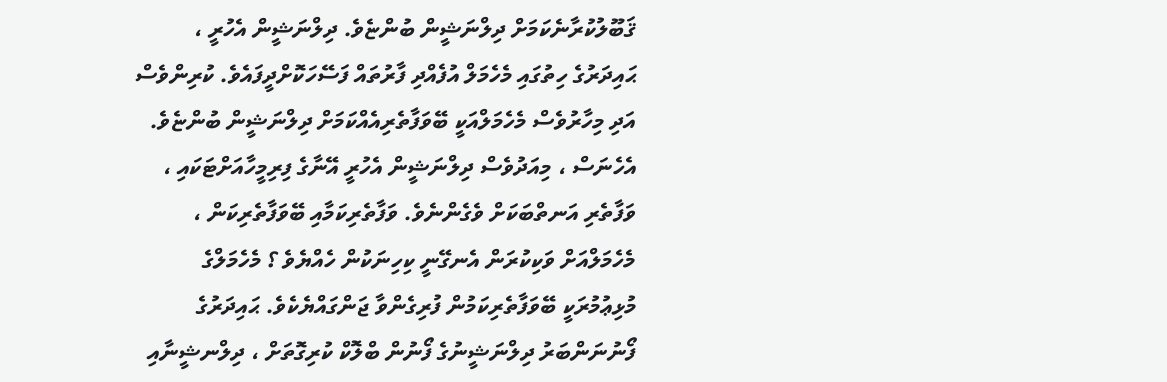ޤަބޫލުކުރާނެކަމަށް ދިލްނަޝީން ބުންޏެވެ. ދިލްނަޝީން އެހުރީ ، ޙައިދަރުގެ ހިތުގައި މެހެމަލް އުފެއްދި ފާރުތައް ފަސޭހަކޮށްދީފައެވެ. ކުރިންވެސް އަދި މިހާރުވެސް މެހެމަލްއަކީ ބޭވަފާތެރިއެއްކަމަށް ދިލްނަޝީން ބުންޏެވެ. އެހެނަސް ، މިއަދުވެސް ދިލްނަޝީން އެހުރީ އޭނާގެ ފިރިމީހާއަށްޓަކައި ، ވަފާތެރި އަނތްބަކަށް ވެގެންނެވެ. ވަފާތެރިކަމާއި ބޭވަފާތެރިކަން ، މެހެމަލްއަށް ވަކިކުރަން އެނގޭނީ ކިހިނަކުން ހެއްޔެވެ ؟ މެހެމަލްގެ މުޅިޢުމުރަކީ ބޭވަފާތެރިކަމުން ފުރިގެންވާ ޖަންގައްޔެކެވެ. ޙައިދަރުގެ ފޯނުނަންބަރު ދިލްނަޝީނުގެ ފޯނުން ބްލޮކް ކުރިގޮތަށް ، ދިލްނޝީނާއި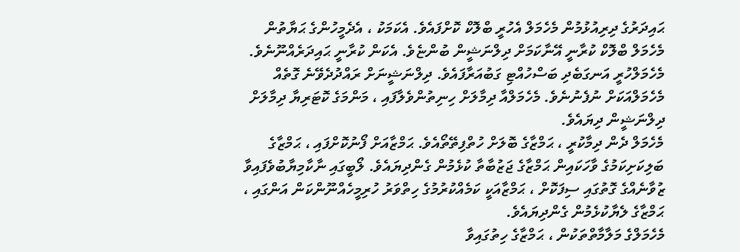ޙައިދަރުގެ ދިރިއުޅުމުން މެހެމަލް އެހުރީ ބްލޮކް ކޮށްފައެވެ. އެކަމަކު ، އެދެމީހުންގެ ޙަޔާތުން މެހެމަލް ބްލޮކް ކުރާނީ އޭނާކަމަށް ދިލްނަޝީން ބުންޏެވެ. އެކަން ކުރާނީ ޙައިދަރެއްނޫނެވެ.
މެހެމަލްހުރީ އަނގަބެދި ބަސްހުއްޓި ގަބުއަރާފައެވެ. ދިލްނަޝީނަށް ރައްދުދެވޭނެ ގޮތެއް މެހެމަލްއަކަށް ނުފެނުނެވެ. މެހެމަލްއާ ދިމާލަށް ހިނިތުންވެލާފައި ، މަންމަގެ ކޮޓަރިޔާ ދިމާލަށް ދިލްނަޝީން ދިޔައެވެ.
މެހެމަލް ދެން ދިމާކުރީ ، ޙަމްޒާގެ ބޮލަށް ހުތްފިތޭތޯއެވެ. ޙަމްޒާއަށް ފޯނުކޮށްފައި ، ޙަމްޒާގެ ބަލިކަށިކަމުގެ ވާހަކައިން ޙަމްޒާގެ ޖަޒުބާތާ ކުޅެމުން ގެންދިޔައެވެ. ލޯބީގައި ނާކާމިޔާބުވެފައިވާ ޒުވާނެއްގެ ގޮތުގައި ސިފަކޮށް ، ޙަމްޒާއަކީ ކަމެއްކުރުމުގެ ހިތްވަރު ހުރިމީހެއްނޫންކަން އަންގައި ، ޙަމްޒާގެ ލެޔާކުޅެމުން ގެންދިޔައެވެ.
މެހެމަލްގެ މަލާމާތްތަކުން ، ޙަމްޒާގެ ހިތުގައިވާ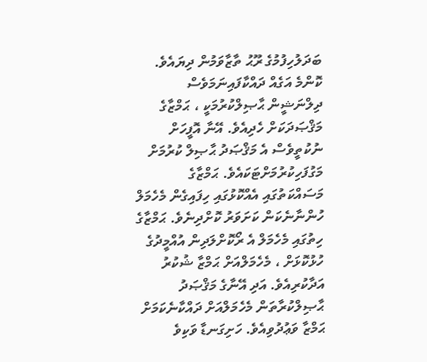ބަދަލުހިފުމުގެ ރޫޙު ތާޒާވަމުން ދިޔައެވެ. ކޮންމެ އަގެއް ދައްކާފައިނަމަވެސް ދިލްނަޝީން ޙާޞިލްކުރުމަކީ ، ޙަމްޒާގެ މަޤްޞަދަކަށް ހެދިއެވެ. އޭނާ އޮފީހަށް ނުކުތީވެސް އެ މަޤްޞަދު ޙާޞިލް ކުރުމަށް މަގުފަހިކުރުމަށްޓަކައެވެ. ޙަމްޒާގެ މަސައްކަތުގައި އެއްކޮޅުގައި ހިފައިގެން މެހެމަލް ހުންނާނެކަން ކަށަވަރު ކޮށްދިނެވެ. ޙަމްޒާގެ ހިތުގައި މެހެމަލް އެ ރޯކޮށްލަދިން އުއްމީދުގެ ހުޅުކޮޅަށް ، މެހެމަލްއަށް ޙަމްޒާ ޝުކުރު އަދާކުރިއެވެ. އަދި އޭނާގެ މަޤްޞަދު ޙާޞިލްކުރާތަން މެހެމަލްއަށް ދައްކާނެކަމަށް ޙަމްޒާ ވަޢުދުވިއެވެ. ހަށިގަނޑާ ވަކިވެ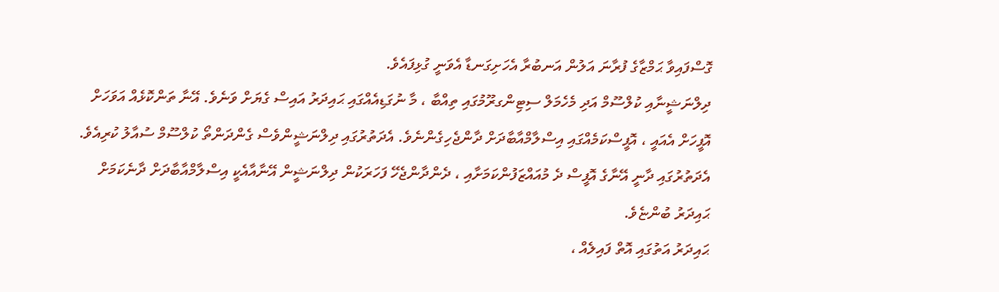ގޮސްފައިވާ ޙަމްޒާގެ ފުރާނަ އަލުން އަނބުރާ އެހަށިގަނޑާ އެވަނީ ގުޅިފައެވެ.
ދިލްނަޝީނާއި ކުލްސޫމް އަދި މެހެމަލް ސިޓިންގރޫމުގައި ތިއްބާ ، މާ ނުގަޑިއެއްގައި ޙައިދަރު އައިސް ގެޔަށް ވަނެވެ. އޭނާ ތަންކޮޅެއް އަވަހަށް އޮފީހަށް އެއައީ ، އޮފީސްކަމެއްގައި އިސްލާމްއާބާދަށް ދާންޖެހިގެންނެވެ. އެދަތުރުގައި ދިލްނަޝީންވެސް ގެންދަންތޯ ކުލްސޫމް ސުއާލު ކުރިއެވެ. އެދަތުރުގައި ދާނީ އޭނާގެ އޮފީސް ދެ މުއައްޒަފުންކަމަށާއި ، ދެންދާންޖެހޭ ފަހަރަކުން ދިލްނަޝީން އޭނާއާއެކީ އިސްލާމްއާބާދަށް ދާނެކަމަށް ޙައިދަރު ބުންޏެވެ.
ޙައިދަރު އަތުގައި އޮތް ފައިލެއް ،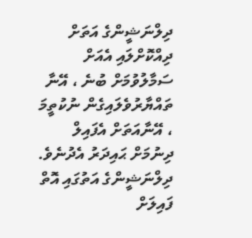ދިލްނަޝީންގެ އަތަށް ދިއްކޮށްލައި އެއަށް ސަމާލުވުމަށް ބުނެ ، އޭނާ ތައްޔާރުވެލައިގެން ނުކުތީމަ ، އޭނާއަތަށް އެފައިލް ދިނުމަށް ޙައިދަރު އެދުނެވެ. ދިލްނަޝީންގެ އަތުގައި އޮތް ފައިލަށް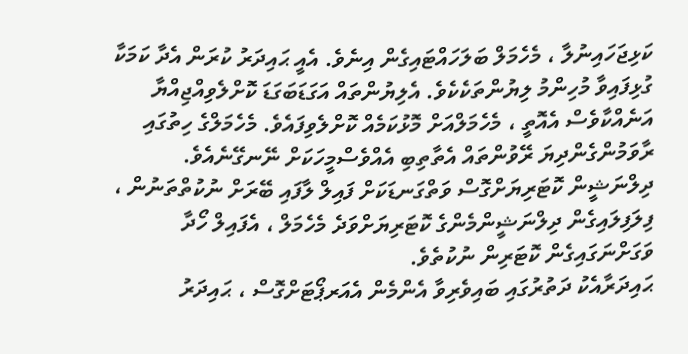ކަޅިޖަހައިނުލާ ، މެހެމަލް ބަލަހައްޓައިގެން އިނެވެ. އެއީ ޙައިދަރު ކުރަން އެދާ ކަމަކާ ގުޅިފައިވާ މުހިންމު ލިޔުންތަކެކެވެ. އެލިޔުންތައް އަގަޑަބަގަޑަ ކޮށްލެވިއްޖިއްޔާ އަނެއްކާވެސް އެއޮތީ ، މެހެމަލްއަށް މޮޅުކަމެއް ކޮށްލެވިފައެވެ. މެހެމަލްގެ ހިތުގައި ރާވަމުންގެންދިޔަ ރޭވުންތައް އެތާތިބި އެއްވެސްމީހަކަށް ނޭނގޭނެއެވެ.
ދިލްނަޝީން ކޮޓަރިޔަށްގޮސް ވަތްގަނޑަކަށް ފައިލް ލާފައި ބޭރަށް ނުކުތްތަނުން ، ފިލަފިލައިގެން ދިލްނަޝީންމެންގެ ކޮޓަރިޔަށްވަދެ މެހެމަލް ، އެފައިލް ހޯދާ ވަގަށްނަގައިގެން ކޮޓަރިން ނުކުތެވެ.
ޙައިދަރާއެކު ދަތުރުގައި ބައިވެރިވާ އެންމެން އެއަރޕޯޓަށްގޮސް ، ޙައިދަރު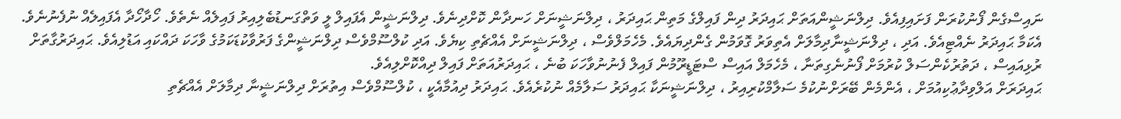ނައިސްގެން ފޯނުކުރަން ފަށައިފިއެވެ. ދިލްނަޝީންއަތަށް ޙައިދަރު ދިން ފައިލްގެ މަތިން ޙައިދަރު ، ދިލްނަޝީނަށް ހަނދާން ކޮށްދިނެވެ. ދިލްނަޝީން އެފައިލް ލީ ވަތްގަނޑުބެލިއިރު ފައިލެއް ނެތެވެ. ހޯދާހޯދާ އެފައިލެއް ނުފެނުނެވެ. އެކަމާ ޙައިދަރު ނެއްޓިއެވެ. އަދި ، ދިލްނަޝީނާދިމާލަށް އެތިވަރު ގޮވަމުން ގެންދިޔައެވެ. މެހެމަލްވެސް ، ދިލްނަޝީނަށް އެއްޗެތި ކިޔެވެ. އަދި ކުލްސޫމްވެސް ދިލްނަޝީންގެ ފަރުވާކުޑަކަމުގެ ވާހަކަ ދައްކައި އަޑުލިއެވެ. ޙައިދަރުގާތަށް ރުޅިއައިސް ، ދަތުރުކެންސަލް ކުރުމަށް ފޯނުނެގިތަނާ ، މެހެމަލް އައިސް ސްޓަޑީރޫމުން ފައިލް ފެނުނުވާހަކަ ބުނެ ، ޙައިދަރުއަތަށް ފައިލް ދިއްކޮށްލިއެވެ.
ޙައިދަރަށް އަލްވިދާޢުކިއުމަށް ، އެންމެން ބޭރަށްނުކުމެ ސަލާމްކުރިއިރު ، ދިލްނަޝީނަކާ ޙައިދަރު ސަލާމެއް ނުކުރެއެވެ. ޙައިދަރު ދިއުމާއެކީ ، ކުލްސޫމްވެސް އިތުރަށް ދިލްނަޝީނާ ދިމާލަށް އެއްޗެތި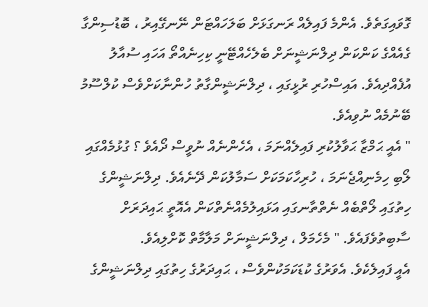ގޮވައިގަތެވެ. އެންމެ ފައިލެއް ރަނގަޅަށް ބަލަހައްޓަން ނޭނގޭއިރު ، ބޮޑުސިންގާ ގެއެއްގެ ކަންކަން ދިލްނަޝީނަށް ބެލެހެއްޓޭނީ ކިހިނެއްތޯ އަހައި ސުއާލު އުފެއްދިއެވެ. އައިސްހުރި ރުޅީގައި ، ދިލްނަޝީންގާތު ހުންނާކަށްވެސް ކުލްސޫމު ބޭނުމެއް ނުވިއެވެ.
" އެއީ ޙަމްޒާ ޙަވާލުކުރި ފައިލެއްނަމަ ، އެހެންނެއް ނުވީސް ދޯއެވެ ؟ ގުޅުމެއްގައި ލޯބި ހިމެނިއްޖެނަމަ ، ހުރިހާކަމަކަށް ސަމާލުކަން ދޭނެއެވެ. ދިލްނަޝީންގެ ހިތުގައި ލޯތްބެއް ނެތްތާނގައި އަޅައިލުމެއްނެތްކަން އެއޮތީ ޙައިދަރަށް ސާބިތުވެފައެވެ. " މެހެމަލް ، ދިލްނަޝީނަށް މަލާމާތް ކޮށްލިއެވެ.
އެއީ ފައިލެކެވެ. އެވަރުގެ ކުޑަކަމަކުންވެސް ، ޙައިދަރުގެ ހިތުގައި ދިލްނަޝީންގެ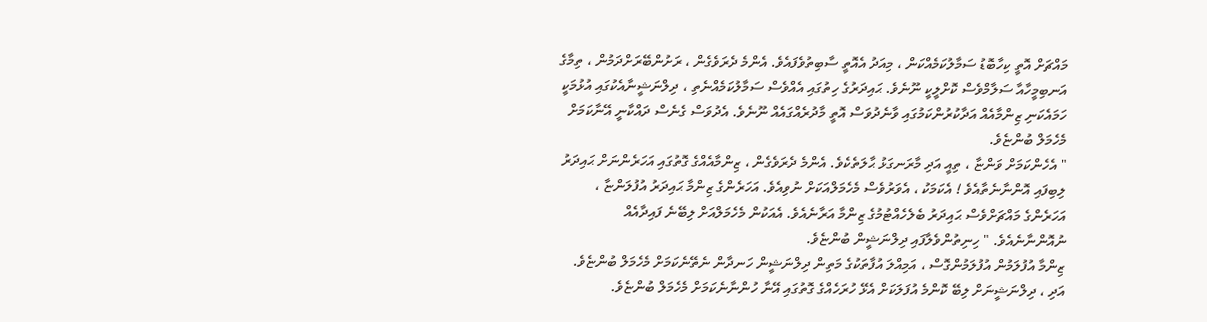މައްޗަށް އޮތީ ކިހާބޮޑު ސަމާލުކަމެއްކަން ، މިއަދު އެއޮތީ ސާބިތުވެފައެވެ. އެންމެ ދެރަވެގެން ، ރަށުންބޭރަށްދަމުން ، ތިމާގެ އަނބިމީހާއާ ސަލާމްވެސް ކޮށްލީކީ ނޫނެވެ. ޙައިދަރުގެ ހިތުގައި އެއްވެސް ސަމާލުކަމެއްނެތި ، ދިލްނަޝީނާއެކުގައި އުޅުމަކީ ހަމައެކަނި ޒިންމާއެއް އަދާކުރުންކަމުގައި ވާނެދުވަސް އޮތީ މާދުރެއްގައެއް ނޫނެވެ. އެދުވަސް ގެނެސް ދައްކާނީ އޭނާކަމަށް މެހެމަލް ބުންޏެވެ.
" އެހެންކަމަށް ވަންޏާ ، ތިއީ އަދި މާރަނގަޅު ޙާލަތެކެވެ. އެންމެ ދެރަވެގެން ، ޒިންމާއެއްގެ ގޮތުގައި އަހަރެންނަށް ޙައިދަރު ލިބިފައި އޮންނާނެތާއެވެ ! އެކަމަކު ، އެވަރުވެސް މެހެމަލްއަކަށް ނުވިއެވެ. އަހަރެންގެ ޒިންމާ ޙައިދަރު އުފުލަންޏާ ، އަހަރެންގެ މައްޗަށްވެސް ޙައިދަރު ބެލެހެއްޓުމުގެ ޒިންމާ އަރާނެއެވެ. އެއަކުން މެހެމަލްއަށް ލިބޭނެ ފައިދާއެއް ނުއޮންނާނެއެވެ. " ހިނިތުންވެލާފައި ދިލްނަޝީން ބުންޏެވެ.
ޒިންމާ އުފުލަމުން އުފުލަމުންގޮސް ، އަމިއްލަ އުފާތަކުގެ މަތިން ދިލްނަޝީން ހަނދާން ނެތޭނެކަމަށް މެހެމަލް ބުންޏެވެ. އަދި ، ދިލްނަޝީނަށް ލިބޭ ކޮންމެ އުފަލަކަށް އެޅޭ ހުރަހެއްގެ ގޮތުގައި އޭނާ ހުންނާނެކަމަށް މެހެމަލް ބުންޏެވެ.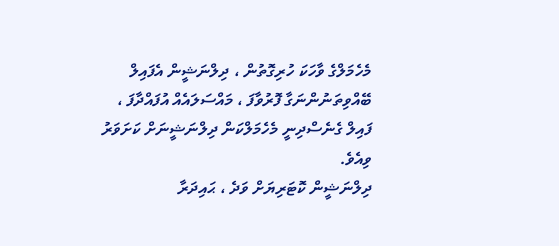މެހެމަލްގެ ވާހަކަ ހުރިގޮތުން ، ދިލްނަޝީން އެފައިލް ބޭއްވިތަނުންނަގާ ފޮރުވާފަ ، މައްސަލައެއް އުފައްދާފަ ، ފައިލް ގެނެސްދިނީ މެހެމަލްކަން ދިލްނަޝީނަށް ކަށަވަރު ވިއެވެ.
ދިލްނަޝީން ކޮޓަރިޔަށް ވަދެ ، ޙައިދަރާ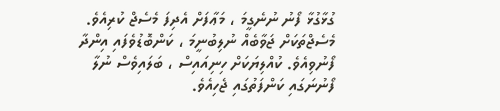ގުޅާގުޅާ ފޯނު ނުނެގީމަ ، މަޢާފަށް އެދިފަ މެސެޖް ކުރިއެވެ. މެސެޖްތަކަށް ޖަވާބެއް ނުލިބުނީމަ ، ކަންބޮޑުވެފައި އިންދާ ފޯނުވިއެވެ. ކުއްލިޔަކަށް ހިނިއައިސް ، ބަލައިވެސް ނުލާ ފޯނުނަގައި ކަންފަތުގައި ޖެހިއެވެ.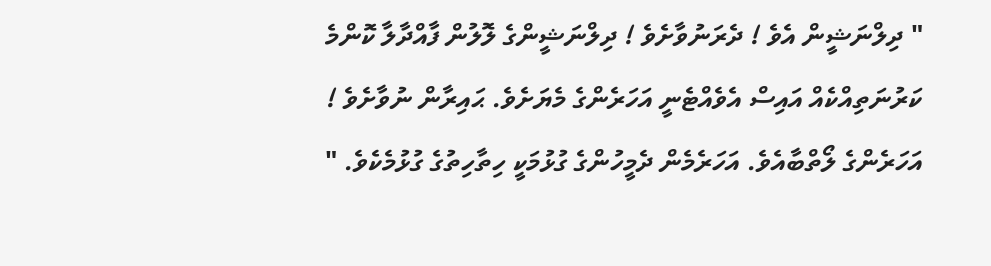" ދިލްނަޝީން އެވެ ! ދެރަނުވާށެވެ ! ދިލްނަޝީންގެ ލޮލުން ފާއްދާލާ ކޮންމެ ކަރުނަތިއްކެއް އައިސް އެވެއްޓެނީ އަހަރެންގެ މެޔަށެވެ. ޙައިރާން ނުވާށެވެ ! އަހަރެންގެ ލޯތްބާއެވެ. އަހަރެމެން ދެމީހުންގެ ގުޅުމަކީ ހިތާހިތުގެ ގުޅުމެކެވެ. "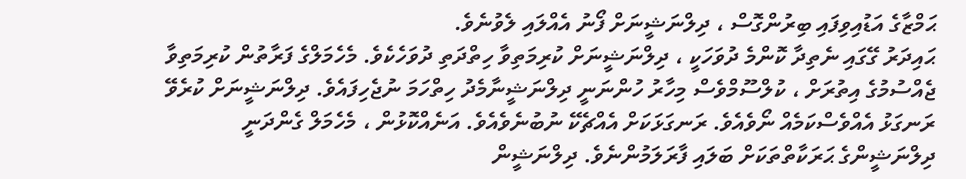ޙަމްޒާގެ އަޑުއިވިފައި ބިރުންގޮސް ، ދިލްނަޝީނަށް ފޯނު އެއްލައި ލެވުނެވެ.
ޙައިދަރު ގޭގައި ނެތިދާ ކޮންމެ ދުވަހަކީ ، ދިލްނަޝީނަށް ކުރިމަތިވާ ހިތްދަތި ދުވަހެކެވެ. މެހެމަލްގެ ފަރާތުން ކުރިމަތިވާ ޖެއްސުމުގެ އިތުރަށް ، ކުލްސޫމްވެސް މިހާރު ހުންނަނީ ދިލްނަޝީނާމެދު ހިތްހަމަ ނުޖެހިފައެވެ. ދިލްނަޝީނަށް ކުރެވޭ ރަނގަޅު އެއްވެސްކަމެއް ނޯވެއެވެ. ރަނގަޅަކަށް އެއްޗެކޭ ނުބުނެވެއެވެ. އަނެއްކޮޅުން ، މެހެމަލް ގެންދަނީ ދިލްނަޝީންގެ ޙަރަކާތްތަކަށް ބަލައި ފާރަލަމުންނެވެ. ދިލްނަޝީން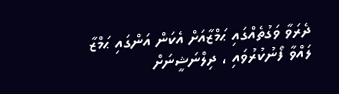ދެރަވާ ވަގުތެއްގައި ޙަމްޒާއަށް އެކަން އަންގައި ޙަމްޒާ ލައްވާ ފޯނުކުރުވައި ، ދިލްނަޝީނަށް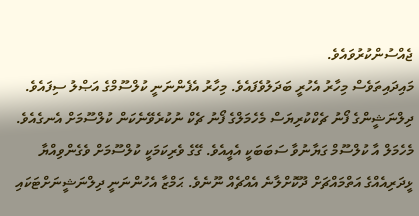ޖެއްސުންކުރުވައެވެ.
މައިދައިތަވެސް މިހާރު އެހުރީ ބަދަލުވެފައެވެ. މިހާރު އެފެންނަނީ ކުލްސޫމްގެ އަޞްލު ސިފައެވެ. ދިލްނަޝީންގެ ފޯނު ޗެކްކުރިޔަސް މެހެމަލްގެ ފޯނު ޗެކް ނުކުރެވޭނެކަން ކުލްސޫމަށް އެނގެއެވެ. މެހެމަލް އާ ކުލްސޫމް ގަޔާނުވާ ސަބަބަކީ އެއީއެވެ. ގޭގެ ވެރިކަމަކީ ކުލްސޫމަށް ވެގެންވިއްޔާ ޅީދަރިއެއްގެ އަތްމައްޗަށް ދޫކޮށްލާނެ އެއްޗެއް ނޫނެވެ. ޙަމްޒާ އެހުންނަނީ ދިލްނަޝީނަށްޓަކައި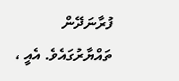ފުރާނަދޭން ތައްޔާރުގައެވެ. އެއީ ،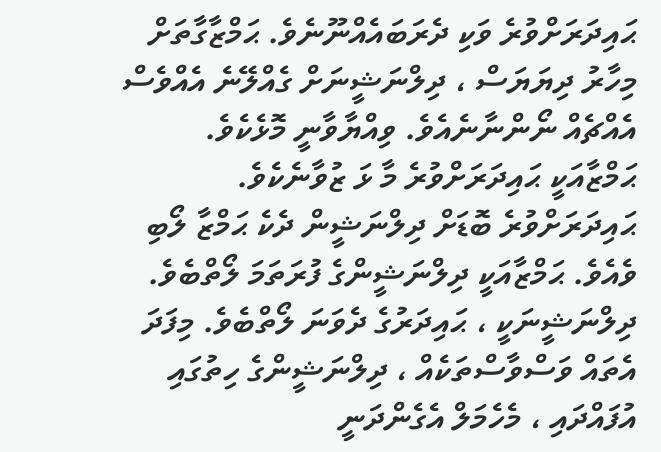ޙައިދަރަށްވުރެ ވަކި ދެރަބައެއްނޫނެވެ. ޙަމްޒާގާތަށް މިހާރު ދިޔަޔަސް ، ދިލްނަޝީނަށް ގެއްލޭނެ އެއްވެސް އެއްޗެއް ނޯންނާނެއެވެ. ވިއްޔާވާނީ މޮޅެކެވެ. ޙަމްޒާއަކީ ޙައިދަރަށްވުރެ މާ ޅަ ޒުވާނެކެވެ. ޙައިދަރަށްވުރެ ބޮޑަށް ދިލްނަޝީން ދެކެ ޙަމްޒާ ލޯބި ވެއެވެ. ޙަމްޒާއަކީ ދިލްނަޝީންގެ ފުރަތަމަ ލޯތްބެވެ. ދިލްނަޝީނަކީ ، ޙައިދަރުގެ ދެވަނަ ލޯތްބެވެ. މިފަދަ އެތައް ވަސްވާސްތަކެއް ، ދިލްނަޝީންގެ ހިތުގައި އުފައްދައި ، މެހެމަލް އެގެންދަނީ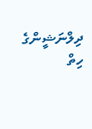ދިލްނަޝީންގެ ހިތް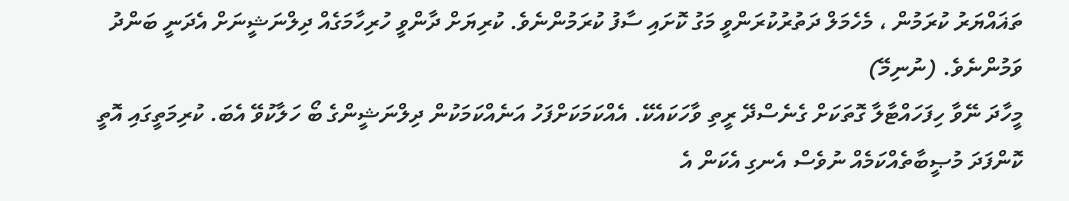ތަޣައްޔަރު ކުރަމުން ، މެހެމަލް ދަތުރުކުރަންވީ މަގު ކޮށައި ސާފު ކުރަމުންނެވެ. ކުރިޔަށް ދާންވީ ހުރިހާމަގެއް ދިލްނަޝީނަށް އެދަނީ ބަންދު ވަމުންނެވެ. (ނުނިމޭ)
މީހާދަ ނޭވާ ހިފަހައްޓާލާ ގޮތަކަށް ގެނެސްދޭ ރީތި ވާހަކައެކޭ. އެއްކަމަކަށްފަހު އަނެއްކަމަކުން ދިލްނަޝީންގެ ބޯ ހަލާކުވޭ އެބަ. ކުރިމަތީގައި އޮތީ ކޮންފަދަ މުޞީބާތެއްކަމެއް ނުވެސް އެނގި އެކަން އެ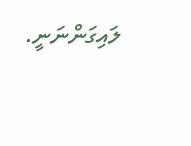ލައިގަންނަނީ.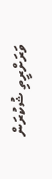ވަރަށްރީތި ޝުކުރަން